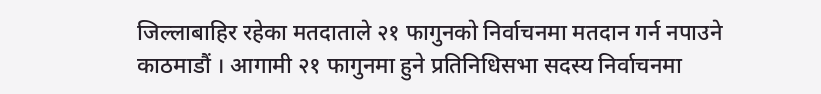जिल्लाबाहिर रहेका मतदाताले २१ फागुनको निर्वाचनमा मतदान गर्न नपाउने
काठमाडौं । आगामी २१ फागुनमा हुने प्रतिनिधिसभा सदस्य निर्वाचनमा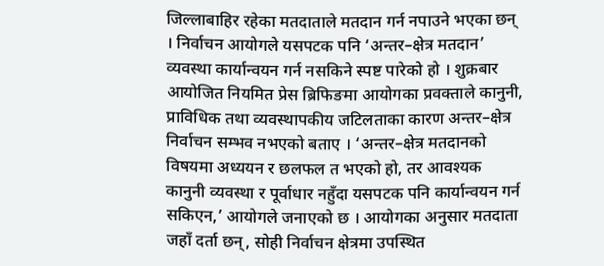जिल्लाबाहिर रहेका मतदाताले मतदान गर्न नपाउने भएका छन् । निर्वाचन आयोगले यसपटक पनि ‘अन्तर–क्षेत्र मतदान’ व्यवस्था कार्यान्वयन गर्न नसकिने स्पष्ट पारेको हो । शुक्रबार आयोजित नियमित प्रेस ब्रिफिङमा आयोगका प्रवक्ताले कानुनी, प्राविधिक तथा व्यवस्थापकीय जटिलताका कारण अन्तर–क्षेत्र निर्वाचन सम्भव नभएको बताए । ‘अन्तर–क्षेत्र मतदानको विषयमा अध्ययन र छलफल त भएको हो, तर आवश्यक कानुनी व्यवस्था र पूर्वाधार नहुँदा यसपटक पनि कार्यान्वयन गर्न सकिएन,’ आयोगले जनाएको छ । आयोगका अनुसार मतदाता जहाँ दर्ता छन्, सोही निर्वाचन क्षेत्रमा उपस्थित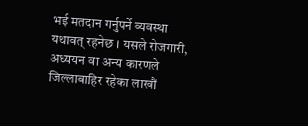भई मतदान गर्नुपर्ने व्यवस्था यथावत् रहनेछ । यसले रोजगारी, अध्ययन वा अन्य कारणले जिल्लाबाहिर रहेका लाखौं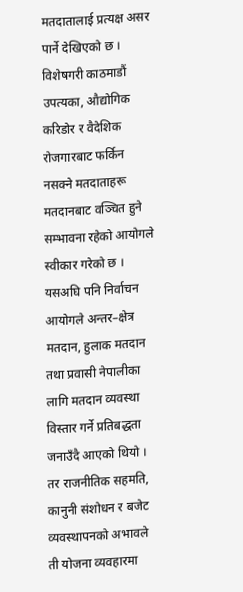मतदातालाई प्रत्यक्ष असर पार्ने देखिएको छ । विशेषगरी काठमाडौं उपत्यका, औद्योगिक करिडोर र वैदेशिक रोजगारबाट फर्किन नसक्ने मतदाताहरू मतदानबाट वञ्चित हुने सम्भावना रहेको आयोगले स्वीकार गरेको छ । यसअघि पनि निर्वाचन आयोगले अन्तर–क्षेत्र मतदान, हुलाक मतदान तथा प्रवासी नेपालीका लागि मतदान व्यवस्था विस्तार गर्ने प्रतिबद्धता जनाउँदै आएको थियो । तर राजनीतिक सहमति, कानुनी संशोधन र बजेट व्यवस्थापनको अभावले ती योजना व्यवहारमा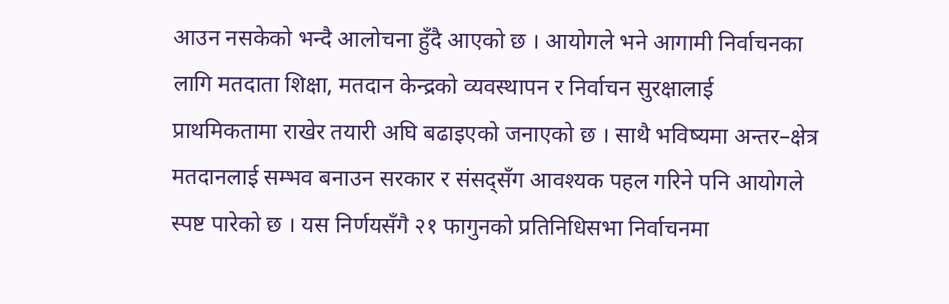आउन नसकेको भन्दै आलोचना हुँदै आएको छ । आयोगले भने आगामी निर्वाचनका लागि मतदाता शिक्षा, मतदान केन्द्रको व्यवस्थापन र निर्वाचन सुरक्षालाई प्राथमिकतामा राखेर तयारी अघि बढाइएको जनाएको छ । साथै भविष्यमा अन्तर–क्षेत्र मतदानलाई सम्भव बनाउन सरकार र संसद्सँग आवश्यक पहल गरिने पनि आयोगले स्पष्ट पारेको छ । यस निर्णयसँगै २१ फागुनको प्रतिनिधिसभा निर्वाचनमा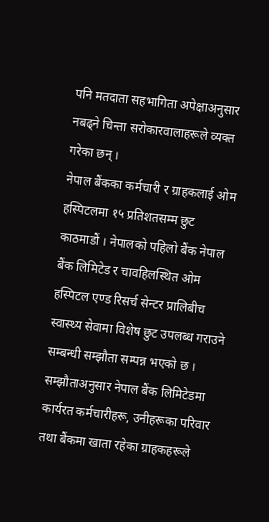पनि मतदाता सहभागिता अपेक्षाअनुसार नबढ्ने चिन्ता सरोकारवालाहरूले व्यक्त गरेका छन् ।
नेपाल बैंकका कर्मचारी र ग्राहकलाई ओम हस्पिटलमा १५ प्रतिशतसम्म छुट
काठमाडौं । नेपालको पहिलो बैंक नेपाल बैंक लिमिटेड र चावहिलस्थित ओम हस्पिटल एण्ड रिसर्च सेन्टर प्रालिबीच स्वास्थ्य सेवामा विशेष छुट उपलब्ध गराउने सम्बन्धी सम्झौता सम्पन्न भएको छ । सम्झौताअनुसार नेपाल बैंक लिमिटेडमा कार्यरत कर्मचारीहरू, उनीहरूका परिवार तथा बैंकमा खाता रहेका ग्राहकहरूले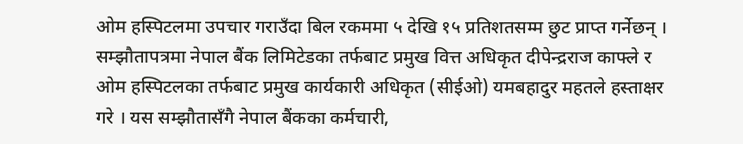ओम हस्पिटलमा उपचार गराउँदा बिल रकममा ५ देखि १५ प्रतिशतसम्म छुट प्राप्त गर्नेछन् । सम्झौतापत्रमा नेपाल बैंक लिमिटेडका तर्फबाट प्रमुख वित्त अधिकृत दीपेन्द्रराज काफ्ले र ओम हस्पिटलका तर्फबाट प्रमुख कार्यकारी अधिकृत (सीईओ) यमबहादुर महतले हस्ताक्षर गरे । यस सम्झौतासँगै नेपाल बैंकका कर्मचारी,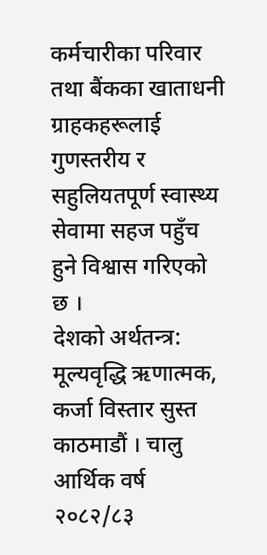कर्मचारीका परिवार तथा बैंकका खाताधनी ग्राहकहरूलाई गुणस्तरीय र सहुलियतपूर्ण स्वास्थ्य सेवामा सहज पहुँच हुने विश्वास गरिएको छ ।
देशको अर्थतन्त्र: मूल्यवृद्धि ऋणात्मक, कर्जा विस्तार सुस्त
काठमाडौं । चालु आर्थिक वर्ष २०८२/८३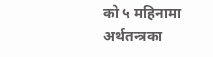को ५ महिनामा अर्थतन्त्रका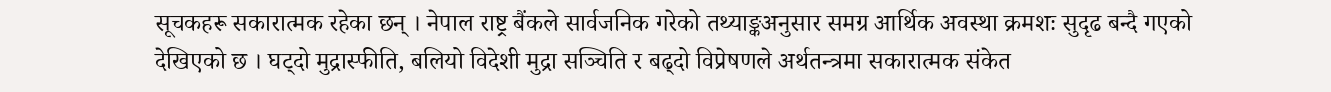सूचकहरू सकारात्मक रहेका छन् । नेपाल राष्ट्र बैंकले सार्वजनिक गरेको तथ्याङ्कअनुसार समग्र आर्थिक अवस्था क्रमशः सुदृढ बन्दै गएको देखिएको छ । घट्दो मुद्रास्फीति, बलियो विदेशी मुद्रा सञ्चिति र बढ्दो विप्रेषणले अर्थतन्त्रमा सकारात्मक संकेत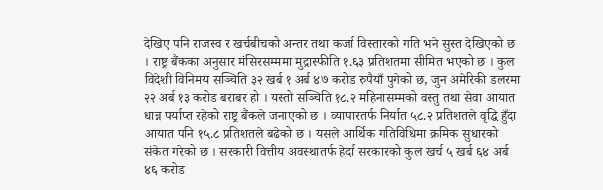देखिए पनि राजस्व र खर्चबीचको अन्तर तथा कर्जा विस्तारको गति भने सुस्त देखिएको छ । राष्ट्र बैंकका अनुसार मंसिरसम्ममा मुद्रास्फीति १.६३ प्रतिशतमा सीमित भएको छ । कुल विदेशी विनिमय सञ्चिति ३२ खर्ब १ अर्ब ४७ करोड रुपैयाँ पुगेको छ, जुन अमेरिकी डलरमा २२ अर्ब १३ करोड बराबर हो । यस्तो सञ्चिति १८.२ महिनासम्मको वस्तु तथा सेवा आयात धान्न पर्याप्त रहेको राष्ट्र बैंकले जनाएको छ । व्यापारतर्फ निर्यात ५८.२ प्रतिशतले वृद्धि हुँदा आयात पनि १५.८ प्रतिशतले बढेको छ । यसले आर्थिक गतिविधिमा क्रमिक सुधारको संकेत गरेको छ । सरकारी वित्तीय अवस्थातर्फ हेर्दा सरकारको कुल खर्च ५ खर्ब ६४ अर्ब ४६ करोड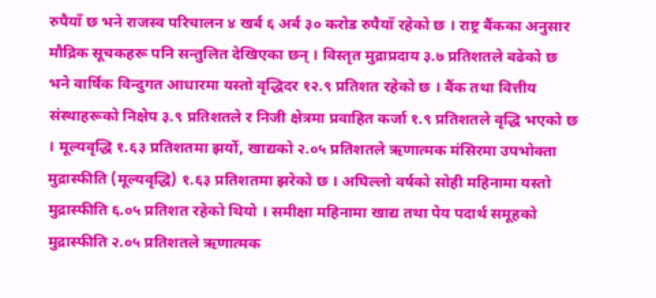रुपैयाँ छ भने राजस्व परिचालन ४ खर्ब ६ अर्ब ३० करोड रुपैयाँ रहेको छ । राष्ट्र बैंकका अनुसार मौद्रिक सूचकहरू पनि सन्तुलित देखिएका छन् । विस्तृत मुद्राप्रदाय ३.७ प्रतिशतले बढेको छ भने वार्षिक विन्दुगत आधारमा यस्तो वृद्धिदर १२.९ प्रतिशत रहेको छ । बैंक तथा वित्तीय संस्थाहरूको निक्षेप ३.९ प्रतिशतले र निजी क्षेत्रमा प्रवाहित कर्जा १.९ प्रतिशतले वृद्धि भएको छ । मूल्यवृद्धि १.६३ प्रतिशतमा झर्यो, खाद्यको २.०५ प्रतिशतले ऋणात्मक मंसिरमा उपभोक्ता मुद्रास्फीति (मूल्यवृद्धि) १.६३ प्रतिशतमा झरेको छ । अघिल्लो वर्षको सोही महिनामा यस्तो मुद्रास्फीति ६.०५ प्रतिशत रहेको थियो । समीक्षा महिनामा खाद्य तथा पेय पदार्थ समूहको मुद्रास्फीति २.०५ प्रतिशतले ऋणात्मक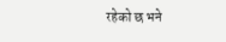रहेको छ भने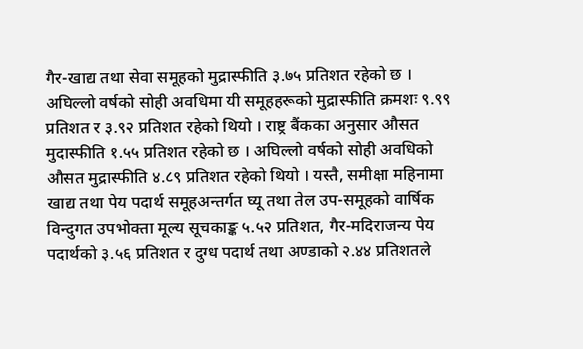गैर-खाद्य तथा सेवा समूहको मुद्रास्फीति ३.७५ प्रतिशत रहेको छ । अघिल्लो वर्षको सोही अवधिमा यी समूहहरूको मुद्रास्फीति क्रमशः ९.९९ प्रतिशत र ३.९२ प्रतिशत रहेको थियो । राष्ट्र बैंकका अनुसार औसत मुदास्फीति १.५५ प्रतिशत रहेको छ । अघिल्लो वर्षको सोही अवधिको औसत मुद्रास्फीति ४.८९ प्रतिशत रहेको थियो । यस्तै, समीक्षा महिनामा खाद्य तथा पेय पदार्थ समूहअन्तर्गत घ्यू तथा तेल उप-समूहको वार्षिक विन्दुगत उपभोक्ता मूल्य सूचकाङ्क ५.५२ प्रतिशत, गैर-मदिराजन्य पेय पदार्थको ३.५६ प्रतिशत र दुग्ध पदार्थ तथा अण्डाको २.४४ प्रतिशतले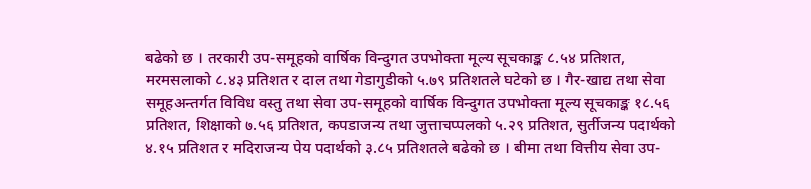बढेको छ । तरकारी उप-समूहको वार्षिक विन्दुगत उपभोक्ता मूल्य सूचकाङ्क ८.५४ प्रतिशत, मरमसलाको ८.४३ प्रतिशत र दाल तथा गेडागुडीको ५.७९ प्रतिशतले घटेको छ । गैर-खाद्य तथा सेवा समूहअन्तर्गत विविध वस्तु तथा सेवा उप-समूहको वार्षिक विन्दुगत उपभोक्ता मूल्य सूचकाङ्क १८.५६ प्रतिशत, शिक्षाको ७.५६ प्रतिशत, कपडाजन्य तथा जुत्ताचप्पलको ५.२९ प्रतिशत, सुर्तीजन्य पदार्थको ४.१५ प्रतिशत र मदिराजन्य पेय पदार्थको ३.८५ प्रतिशतले बढेको छ । बीमा तथा वित्तीय सेवा उप-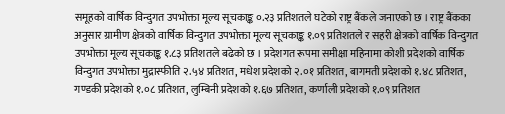समूहको वार्षिक विन्दुगत उपभोक्ता मूल्य सूचकाङ्क ०.२३ प्रतिशतले घटेको राष्ट्र बैंकले जनाएको छ । राष्ट्र बैंकका अनुसार ग्रामीण क्षेत्रको वार्षिक विन्दुगत उपभोक्ता मूल्य सूचकाङ्क १.०९ प्रतिशतले र सहरी क्षेत्रको वार्षिक विन्दुगत उपभोक्ता मूल्य सूचकाङ्क १.८३ प्रतिशतले बढेको छ । प्रदेशगत रूपमा समीक्षा महिनामा कोशी प्रदेशको वार्षिक विन्दुगत उपभोक्ता मुद्रास्फीति २.५४ प्रतिशत, मधेश प्रदेशको २.०१ प्रतिशत, बागमती प्रदेशको १.४८ प्रतिशत, गण्डकी प्रदेशको १.०८ प्रतिशत, लुम्बिनी प्रदेशको १.६७ प्रतिशत, कर्णाली प्रदेशको १.०९ प्रतिशत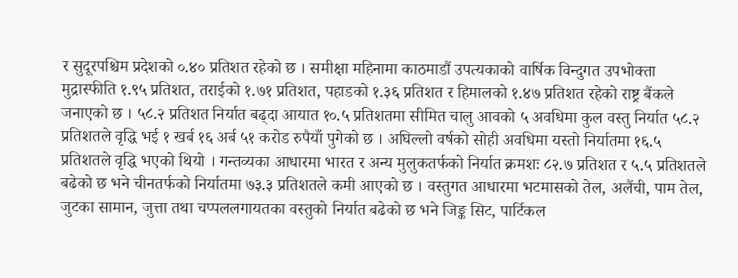र सुदूरपश्चिम प्रदेशको ०.४० प्रतिशत रहेको छ । समीक्षा महिनामा काठमाडौं उपत्यकाको वार्षिक विन्दुगत उपभोक्ता मुद्रास्फीति १.९५ प्रतिशत, तराईको १.७१ प्रतिशत, पहाडको १.३६ प्रतिशत र हिमालको १.४७ प्रतिशत रहेको राष्ट्र बैंकले जनाएको छ । ५८.२ प्रतिशत निर्यात बढ्दा आयात १०.५ प्रतिशतमा सीमित चालु आवको ५ अवधिमा कुल वस्तु निर्यात ५८.२ प्रतिशतले वृद्धि भई १ खर्ब १६ अर्ब ५१ करोड रुपैयाँ पुगेको छ । अघिल्लो वर्षको सोही अवधिमा यस्तो निर्यातमा १६.५ प्रतिशतले वृद्धि भएको थियो । गन्तव्यका आधारमा भारत र अन्य मुलुकतर्फको निर्यात क्रमशः ८२.७ प्रतिशत र ५.५ प्रतिशतले बढेको छ भने चीनतर्फको निर्यातमा ७३.३ प्रतिशतले कमी आएको छ । वस्तुगत आधारमा भटमासको तेल, अलैंची, पाम तेल, जुटका सामान, जुत्ता तथा चप्पललगायतका वस्तुको निर्यात बढेको छ भने जिङ्क सिट, पार्टिकल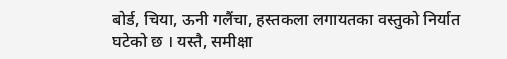बोर्ड, चिया, ऊनी गलैंचा, हस्तकला लगायतका वस्तुको निर्यात घटेको छ । यस्तै, समीक्षा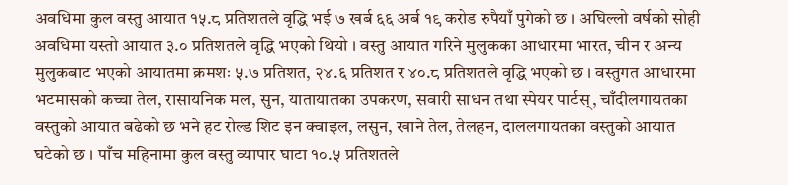अवधिमा कुल वस्तु आयात १५.८ प्रतिशतले वृद्धि भई ७ खर्ब ६६ अर्ब १९ करोड रुपैयाँ पुगेको छ । अघिल्लो वर्षको सोही अवधिमा यस्तो आयात ३.० प्रतिशतले वृद्धि भएको थियो । वस्तु आयात गरिने मुलुकका आधारमा भारत, चीन र अन्य मुलुकबाट भएको आयातमा क्रमशः ५.७ प्रतिशत, २४.६ प्रतिशत र ४०.८ प्रतिशतले वृद्धि भएको छ । वस्तुगत आधारमा भटमासको कच्चा तेल, रासायनिक मल, सुन, यातायातका उपकरण, सवारी साधन तथा स्पेयर पार्टस्, चाँदीलगायतका वस्तुको आयात बढेको छ भने हट रोल्ड शिट इन क्वाइल, लसुन, खाने तेल, तेलहन, दाललगायतका वस्तुको आयात घटेको छ । पाँच महिनामा कुल वस्तु व्यापार घाटा १०.५ प्रतिशतले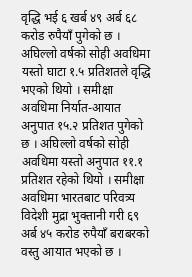वृद्धि भई ६ खर्ब ४९ अर्ब ६८ करोड रुपैयाँ पुगेको छ । अघिल्लो वर्षको सोही अवधिमा यस्तो घाटा १.५ प्रतिशतले वृद्धि भएको थियो । समीक्षा अवधिमा निर्यात-आयात अनुपात १५.२ प्रतिशत पुगेको छ । अघिल्लो वर्षको सोही अवधिमा यस्तो अनुपात ११.१ प्रतिशत रहेको थियो । समीक्षा अवधिमा भारतबाट परिवत्र्य विदेशी मुद्रा भुक्तानी गरी ६९ अर्ब ४५ करोड रुपैयाँ बराबरको वस्तु आयात भएको छ ।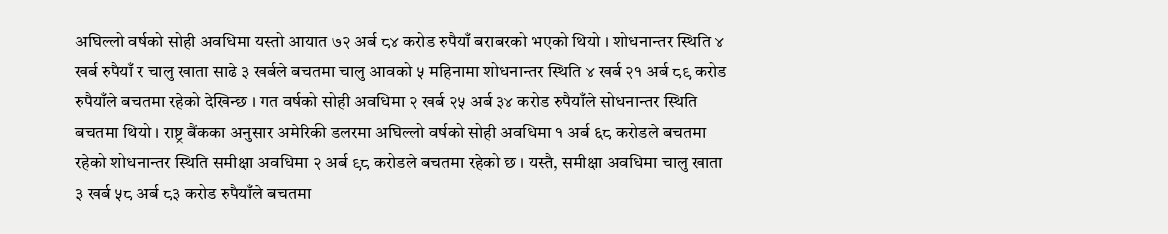अघिल्लो वर्षको सोही अवधिमा यस्तो आयात ७२ अर्ब ८४ करोड रुपैयाँ बराबरको भएको थियो । शोधनान्तर स्थिति ४ खर्ब रुपैयाँ र चालु खाता साढे ३ खर्बले बचतमा चालु आवको ५ महिनामा शोधनान्तर स्थिति ४ खर्ब २१ अर्ब ८९ करोड रुपैयाँले बचतमा रहेको देखिन्छ । गत वर्षको सोही अवधिमा २ खर्ब २५ अर्ब ३४ करोड रुपैयाँले सोधनान्तर स्थिति बचतमा थियो । राष्ट्र बैंकका अनुसार अमेरिकी डलरमा अघिल्लो वर्षको सोही अवधिमा १ अर्ब ६८ करोडले बचतमा रहेको शोधनान्तर स्थिति समीक्षा अवधिमा २ अर्ब ९८ करोडले बचतमा रहेको छ । यस्तै, समीक्षा अवधिमा चालु खाता ३ खर्ब ५८ अर्ब ८३ करोड रुपैयाँले बचतमा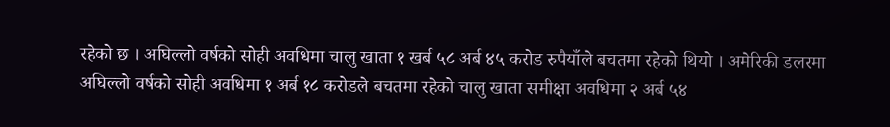रहेको छ । अघिल्लो वर्षको सोही अवधिमा चालु खाता १ खर्ब ५८ अर्ब ४५ करोड रुपैयाँले बचतमा रहेको थियो । अमेरिकी डलरमा अघिल्लो वर्षको सोही अवधिमा १ अर्ब १८ करोडले बचतमा रहेको चालु खाता समीक्षा अवधिमा २ अर्ब ५४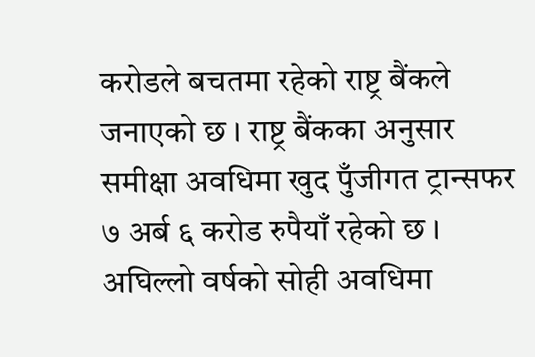करोडले बचतमा रहेको राष्ट्र बैंकले जनाएको छ । राष्ट्र बैंकका अनुसार समीक्षा अवधिमा खुद पुँजीगत ट्रान्सफर ७ अर्ब ६ करोड रुपैयाँ रहेको छ । अघिल्लो वर्षको सोही अवधिमा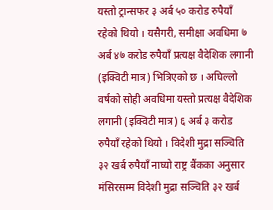यस्तो ट्रान्सफर ३ अर्ब ५० करोड रुपैयाँ रहेको थियो । यसैगरी, समीक्षा अवधिमा ७ अर्ब ४७ करोड रुपैयाँ प्रत्यक्ष वैदेशिक लगानी (इक्विटी मात्र) भित्रिएको छ । अघिल्लो वर्षको सोही अवधिमा यस्तो प्रत्यक्ष वैदेशिक लगानी (इक्विटी मात्र) ६ अर्ब ३ करोड रुपैयाँ रहेको थियो । विदेशी मुद्रा सञ्चिति ३२ खर्ब रुपैयाँ नाघ्यो राष्ट्र बैंकका अनुसार मंसिरसम्म विदेशी मुद्रा सञ्चिति ३२ खर्ब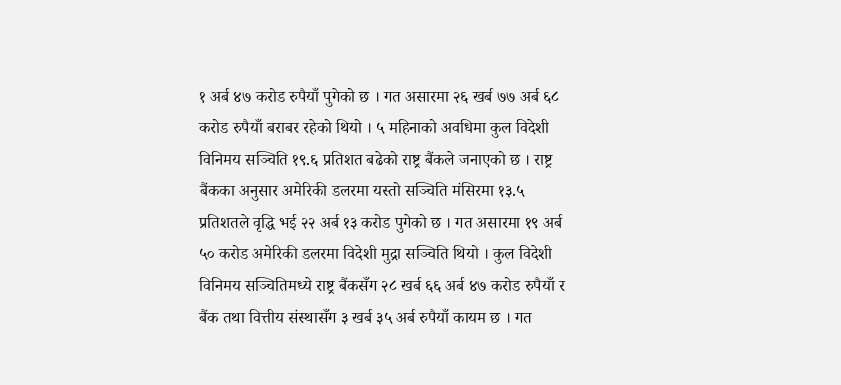१ अर्ब ४७ करोड रुपैयाँ पुगेको छ । गत असारमा २६ खर्ब ७७ अर्ब ६८ करोड रुपैयाँ बराबर रहेको थियो । ५ महिनाको अवधिमा कुल विदेशी विनिमय सञ्चिति १९.६ प्रतिशत बढेको राष्ट्र बैंकले जनाएको छ । राष्ट्र बैंकका अनुसार अमेरिकी डलरमा यस्तो सञ्चिति मंसिरमा १३.५ प्रतिशतले वृद्धि भई २२ अर्ब १३ करोड पुगेको छ । गत असारमा १९ अर्ब ५० करोड अमेरिकी डलरमा विदेशी मुद्रा सञ्चिति थियो । कुल विदेशी विनिमय सञ्चितिमध्ये राष्ट्र बैंकसँग २८ खर्ब ६६ अर्ब ४७ करोड रुपैयाँ र बैंक तथा वित्तीय संस्थासँग ३ खर्ब ३५ अर्ब रुपैयाँ कायम छ । गत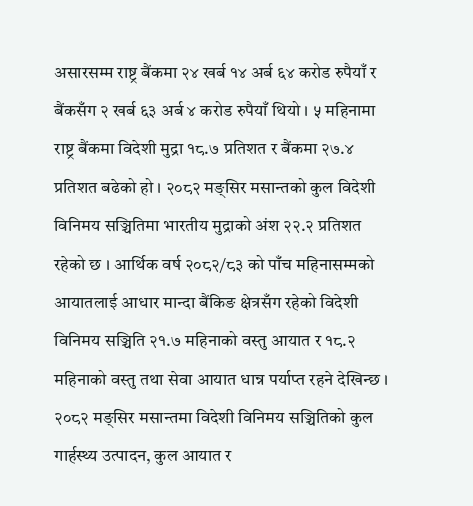असारसम्म राष्ट्र बैंकमा २४ खर्ब १४ अर्ब ६४ करोड रुपैयाँ र बैंकसँग २ खर्ब ६३ अर्ब ४ करोड रुपैयाँ थियो । ५ महिनामा राष्ट्र बैंकमा विदेशी मुद्रा १८.७ प्रतिशत र बैंकमा २७.४ प्रतिशत बढेको हो । २०८२ मङ्सिर मसान्तको कुल विदेशी विनिमय सञ्चितिमा भारतीय मुद्राको अंश २२.२ प्रतिशत रहेको छ । आर्थिक वर्ष २०८२/८३ को पाँच महिनासम्मको आयातलाई आधार मान्दा बैंकिङ क्षेत्रसँग रहेको विदेशी विनिमय सञ्चिति २१.७ महिनाको वस्तु आयात र १८.२ महिनाको वस्तु तथा सेवा आयात धान्न पर्याप्त रहने देखिन्छ । २०८२ मङ्सिर मसान्तमा विदेशी विनिमय सञ्चितिको कुल गार्हस्थ्य उत्पादन, कुल आयात र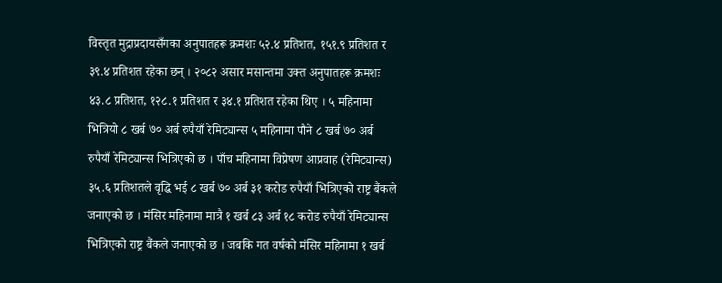विस्तृत मुद्राप्रदायसँगका अनुपातहरू क्रमशः ५२.४ प्रतिशत, १५१.९ प्रतिशत र ३९.४ प्रतिशत रहेका छन् । २०८२ असार मसान्तमा उक्त अनुपातहरू क्रमशः ४३.८ प्रतिशत, १२८.१ प्रतिशत र ३४.१ प्रतिशत रहेका थिए । ५ महिनामा भित्रियो ८ खर्ब ७० अर्ब रुपैयाँ रेमिट्यान्स ५ महिनामा पौने ८ खर्ब ७० अर्ब रुपैयाँ रेमिट्यान्स भित्रिएको छ । पाँच महिनामा विप्रेषण आप्रवाह (रेमिट्यान्स) ३५.६ प्रतिशतले वृद्धि भई ८ खर्ब ७० अर्ब ३१ करोड रुपैयाँ भित्रिएको राष्ट्र बैंकले जनाएको छ । मंसिर महिनामा मात्रै १ खर्ब ८३ अर्ब १८ करोड रुपैयाँ रेमिट्यान्स भित्रिएको राष्ट्र बैंकले जनाएको छ । जबकि गत वर्षको मंसिर महिनामा १ खर्ब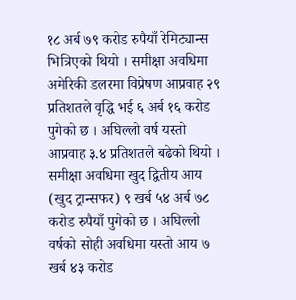१८ अर्ब ७९ करोड रुपैयाँ रेमिट्यान्स भित्रिएको थियो । समीक्षा अवधिमा अमेरिकी डलरमा विप्रेषण आप्रवाह २९ प्रतिशतले वृद्धि भई ६ अर्ब १६ करोड पुगेको छ । अघिल्लो वर्ष यस्तो आप्रवाह ३.४ प्रतिशतले बढेको थियो । समीक्षा अवधिमा खुद द्वितीय आय (खुद ट्रान्सफर) ९ खर्ब ५४ अर्ब ७८ करोड रुपैयाँ पुगेको छ । अघिल्लो वर्षको सोही अवधिमा यस्तो आय ७ खर्ब ४३ करोड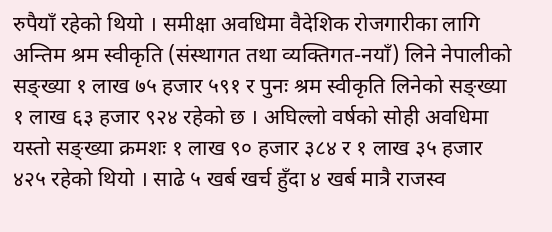रुपैयाँ रहेको थियो । समीक्षा अवधिमा वैदेशिक रोजगारीका लागि अन्तिम श्रम स्वीकृति (संस्थागत तथा व्यक्तिगत-नयाँ) लिने नेपालीको सङ्ख्या १ लाख ७५ हजार ५९१ र पुनः श्रम स्वीकृति लिनेको सङ्ख्या १ लाख ६३ हजार ९२४ रहेको छ । अघिल्लो वर्षको सोही अवधिमा यस्तो सङ्ख्या क्रमशः १ लाख ९० हजार ३८४ र १ लाख ३५ हजार ४२५ रहेको थियो । साढे ५ खर्ब खर्च हुँदा ४ खर्ब मात्रै राजस्व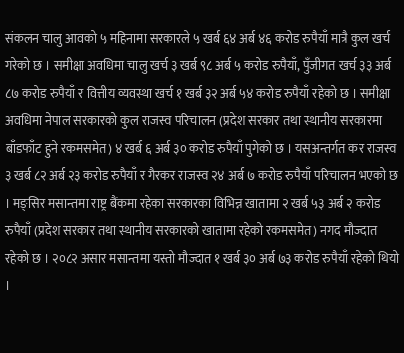संकलन चालु आवको ५ महिनामा सरकारले ५ खर्ब ६४ अर्ब ४६ करोड रुपैयाँ मात्रै कुल खर्च गरेको छ । समीक्षा अवधिमा चालु खर्च ३ खर्ब ९८ अर्ब ५ करोड रुपैयाँ, पुँजीगत खर्च ३३ अर्ब ८७ करोड रुपैयाँ र वित्तीय व्यवस्था खर्च १ खर्ब ३२ अर्ब ५४ करोड रुपैयाँ रहेको छ । समीक्षा अवधिमा नेपाल सरकारको कुल राजस्व परिचालन (प्रदेश सरकार तथा स्थानीय सरकारमा बाँडफाँट हुने रकमसमेत) ४ खर्ब ६ अर्ब ३० करोड रुपैयाँ पुगेको छ । यसअन्तर्गत कर राजस्व ३ खर्ब ८२ अर्ब २३ करोड रुपैयाँ र गैरकर राजस्व २४ अर्ब ७ करोड रुपैयाँ परिचालन भएको छ । मङ्सिर मसान्तमा राष्ट्र बैंकमा रहेका सरकारका विभिन्न खातामा २ खर्ब ५३ अर्ब २ करोड रुपैयाँ (प्रदेश सरकार तथा स्थानीय सरकारको खातामा रहेको रकमसमेत) नगद मौज्दात रहेको छ । २०८२ असार मसान्तमा यस्तो मौज्दात १ खर्ब ३० अर्ब ७३ करोड रुपैयाँ रहेको थियो ।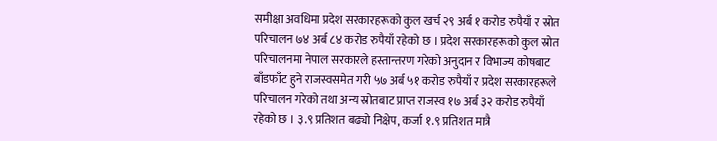समीक्षा अवधिमा प्रदेश सरकारहरूको कुल खर्च २९ अर्ब १ करोड रुपैयाँ र स्रोत परिचालन ७४ अर्ब ८४ करोड रुपैयाँ रहेको छ । प्रदेश सरकारहरूको कुल स्रोत परिचालनमा नेपाल सरकारले हस्तान्तरण गरेको अनुदान र विभाज्य कोषबाट बाँडफाँट हुने राजस्वसमेत गरी ५७ अर्ब ५१ करोड रुपैयाँ र प्रदेश सरकारहरूले परिचालन गरेको तथा अन्य स्रोतबाट प्राप्त राजस्व १७ अर्ब ३२ करोड रुपैयाँ रहेको छ । ३.९ प्रतिशत बढ्यो निक्षेप, कर्जा १.९ प्रतिशत मात्रै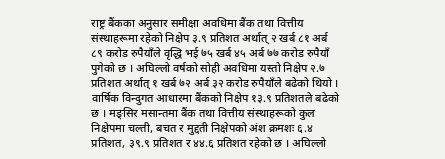राष्ट्र बैंकका अनुसार समीक्षा अवधिमा बैंक तथा वित्तीय संस्थाहरूमा रहेको निक्षेप ३.९ प्रतिशत अर्थात् २ खर्ब ८१ अर्ब ८९ करोड रुपैयाँले वृद्धि भई ७५ खर्ब ४५ अर्ब ७७ करोड रुपैयाँ पुगेको छ । अघिल्लो वर्षको सोही अवधिमा यस्तो निक्षेप २.७ प्रतिशत अर्थात् १ खर्ब ७२ अर्ब ३२ करोड रुपैयाँले बढेको थियो । वार्षिक विन्दुगत आधारमा बैंकको निक्षेप १३.९ प्रतिशतले बढेको छ । मङ्सिर मसान्तमा बैंक तथा वित्तीय संस्थाहरूको कुल निक्षेपमा चल्ती, बचत र मुद्दती निक्षेपको अंश क्रमशः ६.४ प्रतिशत, ३९.९ प्रतिशत र ४४.६ प्रतिशत रहेको छ । अघिल्लो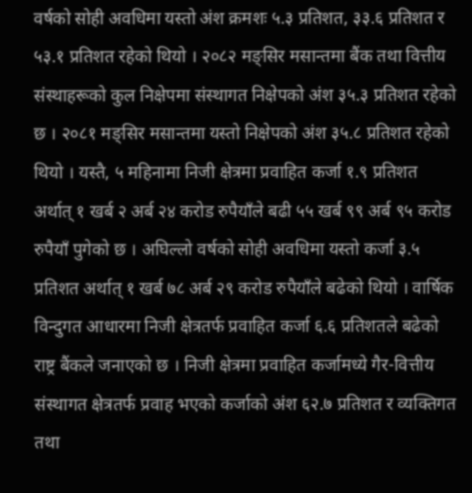वर्षको सोही अवधिमा यस्तो अंश क्रमशः ५.३ प्रतिशत, ३३.६ प्रतिशत र ५३.१ प्रतिशत रहेको थियो । २०८२ मङ्सिर मसान्तमा बैंक तथा वित्तीय संस्थाहरूको कुल निक्षेपमा संस्थागत निक्षेपको अंश ३५.३ प्रतिशत रहेको छ । २०८१ मङ्सिर मसान्तमा यस्तो निक्षेपको अंश ३५.८ प्रतिशत रहेको थियो । यस्तै, ५ महिनामा निजी क्षेत्रमा प्रवाहित कर्जा १.९ प्रतिशत अर्थात् १ खर्ब २ अर्ब २४ करोड रुपैयाँले बढी ५५ खर्ब ९९ अर्ब ९५ करोड रुपैयाँ पुगेको छ । अघिल्लो वर्षको सोही अवधिमा यस्तो कर्जा ३.५ प्रतिशत अर्थात् १ खर्ब ७८ अर्ब २९ करोड रुपैयाँले बढेको थियो । वार्षिक विन्दुगत आधारमा निजी क्षेत्रतर्फ प्रवाहित कर्जा ६.६ प्रतिशतले बढेको राष्ट्र बैंकले जनाएको छ । निजी क्षेत्रमा प्रवाहित कर्जामध्ये गैर-वित्तीय संस्थागत क्षेत्रतर्फ प्रवाह भएको कर्जाको अंश ६२.७ प्रतिशत र व्यक्तिगत तथा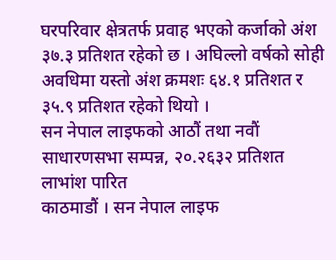घरपरिवार क्षेत्रतर्फ प्रवाह भएको कर्जाको अंश ३७.३ प्रतिशत रहेको छ । अघिल्लो वर्षको सोही अवधिमा यस्तो अंश क्रमशः ६४.१ प्रतिशत र ३५.९ प्रतिशत रहेको थियो ।
सन नेपाल लाइफको आठौं तथा नवौं साधारणसभा सम्पन्न, २०.२६३२ प्रतिशत लाभांश पारित
काठमाडौं । सन नेपाल लाइफ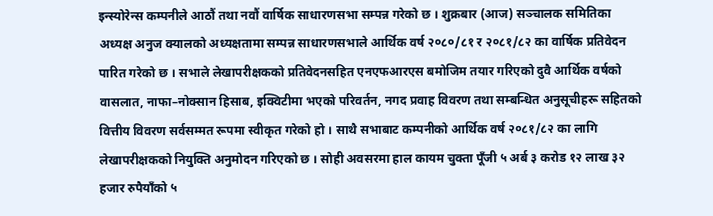इन्स्योरेन्स कम्पनीले आठौं तथा नवौं वार्षिक साधारणसभा सम्पन्न गरेको छ । शुक्रबार (आज) सञ्चालक समितिका अध्यक्ष अनुज क्यालको अध्यक्षतामा सम्पन्न साधारणसभाले आर्थिक वर्ष २०८०/८१ र २०८१/८२ का वार्षिक प्रतिवेदन पारित गरेको छ । सभाले लेखापरीक्षकको प्रतिवेदनसहित एनएफआरएस बमोजिम तयार गरिएको दुवै आर्थिक वर्षको वासलात, नाफा–नोक्सान हिसाब, इक्विटीमा भएको परिवर्तन, नगद प्रवाह विवरण तथा सम्बन्धित अनुसूचीहरू सहितको वित्तीय विवरण सर्वसम्मत रूपमा स्वीकृत गरेको हो । साथै सभाबाट कम्पनीको आर्थिक वर्ष २०८१/८२ का लागि लेखापरीक्षकको नियुक्ति अनुमोदन गरिएको छ । सोही अवसरमा हाल कायम चुक्ता पूँजी ५ अर्ब ३ करोड १२ लाख ३२ हजार रुपैयाँको ५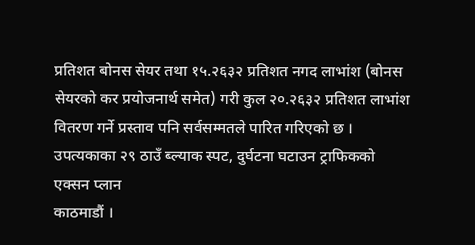प्रतिशत बोनस सेयर तथा १५.२६३२ प्रतिशत नगद लाभांश (बोनस सेयरको कर प्रयोजनार्थ समेत) गरी कुल २०‍.२६३२ प्रतिशत लाभांश वितरण गर्ने प्रस्ताव पनि सर्वसम्मतले पारित गरिएको छ ।
उपत्यकाका २९ ठाउँ ब्ल्याक स्पट, दुर्घटना घटाउन ट्राफिकको एक्सन प्लान
काठमाडौं ।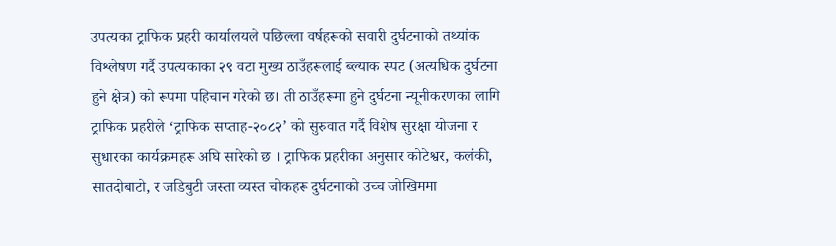उपत्यका ट्राफिक प्रहरी कार्यालयले पछिल्ला वर्षहरूको सवारी दुर्घटनाको तथ्यांक विश्लेषण गर्दै उपत्यकाका २९ वटा मुख्य ठाउँहरूलाई ब्ल्याक स्पट (अत्यधिक दुर्घटना हुने क्षेत्र) को रूपमा पहिचान गरेको छ। ती ठाउँहरूमा हुने दुर्घटना न्यूनीकरणका लागि ट्राफिक प्रहरीले ‘ट्राफिक सप्ताह-२०८२’ को सुरुवात गर्दै विशेष सुरक्षा योजना र सुधारका कार्यक्रमहरू अघि सारेको छ । ट्राफिक प्रहरीका अनुसार कोटेश्वर, कलंकी, सातदोबाटो, र जडिबुटी जस्ता व्यस्त चोकहरू दुर्घटनाको उच्च जोखिममा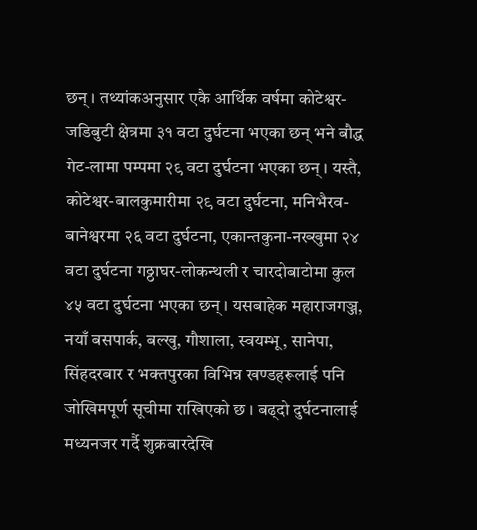छन् । तथ्यांकअनुसार एकै आर्थिक वर्षमा कोटेश्वर-जडिबुटी क्षेत्रमा ३१ वटा दुर्घटना भएका छन् भने बौद्ध गेट-लामा पम्पमा २९ वटा दुर्घटना भएका छन् । यस्तै, कोटेश्वर-बालकुमारीमा २९ वटा दुर्घटना, मनिभैरव-बानेश्वरमा २६ वटा दुर्घटना, एकान्तकुना-नख्खुमा २४ वटा दुर्घटना गठ्ठाघर-लोकन्थली र चारदोबाटोमा कुल ४५ वटा दुर्घटना भएका छन् । यसबाहेक महाराजगञ्ज, नयाँ बसपार्क, बल्खु, गौशाला, स्वयम्भू, सानेपा, सिंहदरबार र भक्तपुरका विभिन्न खण्डहरूलाई पनि जोखिमपूर्ण सूचीमा राखिएको छ । बढ्दो दुर्घटनालाई मध्यनजर गर्दै शुक्रबारदेखि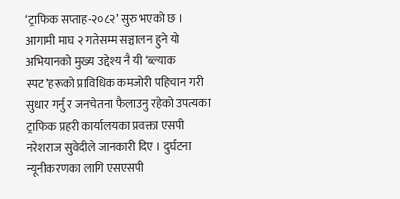‘ट्राफिक सप्ताह-२०८२’ सुरु भएको छ । आगामी माघ २ गतेसम्म सञ्चालन हुने यो अभियानको मुख्य उद्देश्य नै यी ‘ब्ल्याक स्पट’हरूको प्राविधिक कमजोरी पहिचान गरी सुधार गर्नु र जनचेतना फैलाउनु रहेको उपत्यका ट्राफिक प्रहरी कार्यालयका प्रवक्ता एसपी नरेशराज सुवेदीले जानकारी दिए । दुर्घटना न्यूनीकरणका लागि एसएसपी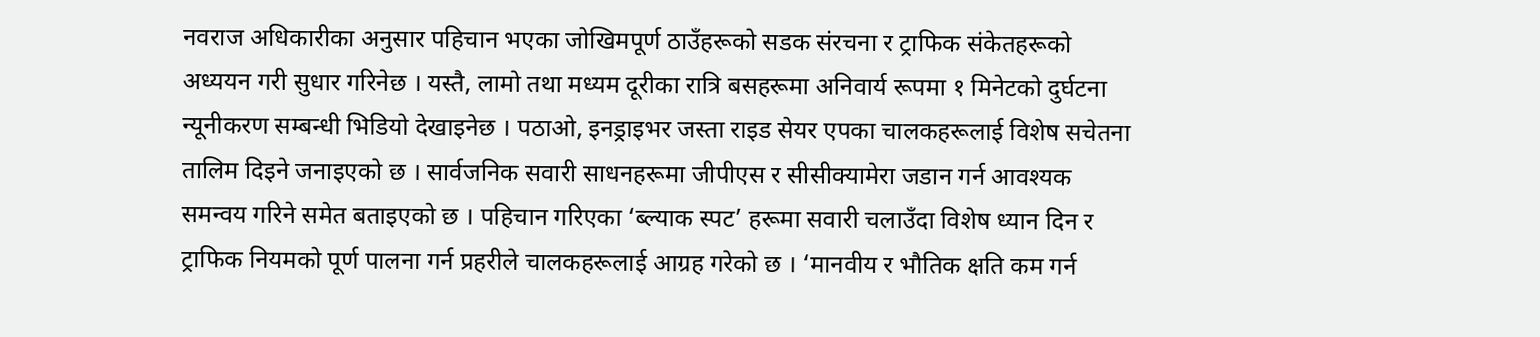नवराज अधिकारीका अनुसार पहिचान भएका जोखिमपूर्ण ठाउँहरूको सडक संरचना र ट्राफिक संकेतहरूको अध्ययन गरी सुधार गरिनेछ । यस्तै, लामो तथा मध्यम दूरीका रात्रि बसहरूमा अनिवार्य रूपमा १ मिनेटको दुर्घटना न्यूनीकरण सम्बन्धी भिडियो देखाइनेछ । पठाओ, इनड्राइभर जस्ता राइड सेयर एपका चालकहरूलाई विशेष सचेतना तालिम दिइने जनाइएको छ । सार्वजनिक सवारी साधनहरूमा जीपीएस र सीसीक्यामेरा जडान गर्न आवश्यक समन्वय गरिने समेत बताइएको छ । पहिचान गरिएका ‘ब्ल्याक स्पट’ हरूमा सवारी चलाउँदा विशेष ध्यान दिन र ट्राफिक नियमको पूर्ण पालना गर्न प्रहरीले चालकहरूलाई आग्रह गरेको छ । ‘मानवीय र भौतिक क्षति कम गर्न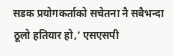सडक प्रयोगकर्ताको सचेतना नै सबैभन्दा ठूलो हतियार हो,’ एसएसपी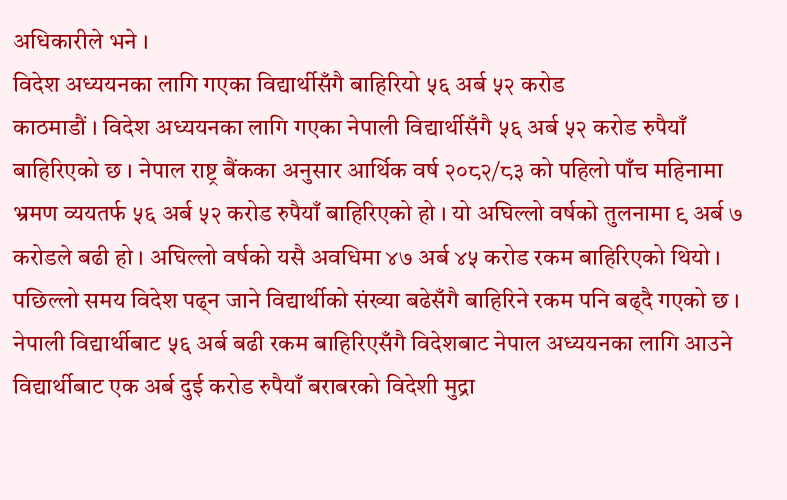अधिकारीले भने ।
विदेश अध्ययनका लागि गएका विद्यार्थीसँगै बाहिरियो ५६ अर्ब ५२ करोड
काठमाडौं । विदेश अध्ययनका लागि गएका नेपाली विद्यार्थीसँगै ५६ अर्ब ५२ करोड रुपैयाँ बाहिरिएको छ । नेपाल राष्ट्र बैंकका अनुसार आर्थिक वर्ष २०८२/८३ को पहिलो पाँच महिनामा भ्रमण व्ययतर्फ ५६ अर्ब ५२ करोड रुपैयाँ बाहिरिएको हो । यो अघिल्लो वर्षको तुलनामा ९ अर्ब ७ करोडले बढी हो । अघिल्लो वर्षको यसै अवधिमा ४७ अर्ब ४५ करोड रकम बाहिरिएको थियो । पछिल्लो समय विदेश पढ्न जाने विद्यार्थीको संख्या बढेसँगै बाहिरिने रकम पनि बढ्दै गएको छ । नेपाली विद्यार्थीबाट ५६ अर्ब बढी रकम बाहिरिएसँगै विदेशबाट नेपाल अध्ययनका लागि आउने विद्यार्थीबाट एक अर्ब दुई करोड रुपैयाँ बराबरको विदेशी मुद्रा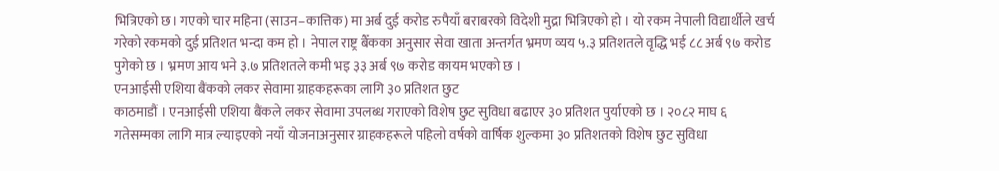भित्रिएको छ। गएको चार महिना (साउन–कात्तिक) मा अर्ब दुई करोड रुपैयाँ बराबरको विदेशी मुद्रा भित्रिएको हो । यो रकम नेपाली विद्यार्थीले खर्च गरेको रकमको दुई प्रतिशत भन्दा कम हो । नेपाल राष्ट्र बैँकका अनुसार सेवा खाता अन्तर्गत भ्रमण व्यय ५.३ प्रतिशतले वृद्धि भई ८८ अर्ब ९७ करोड पुगेको छ । भ्रमण आय भने ३.७ प्रतिशतले कमी भइ ३३ अर्ब ९७ करोड कायम भएको छ ।
एनआईसी एशिया बैंकको लकर सेवामा ग्राहकहरूका लागि ३० प्रतिशत छुट
काठमाडौं । एनआईसी एशिया बैंकले लकर सेवामा उपलब्ध गराएको विशेष छुट सुविधा बढाएर ३० प्रतिशत पुर्याएको छ । २०८२ माघ ६ गतेसम्मका लागि मात्र ल्याइएको नयाँ योजनाअनुसार ग्राहकहरूले पहिलो वर्षको वार्षिक शुल्कमा ३० प्रतिशतको विशेष छुट सुविधा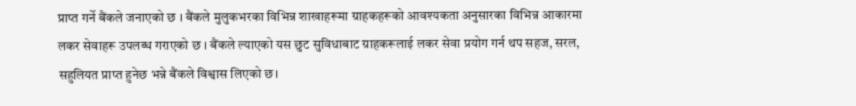प्राप्त गर्ने बैंकले जनाएको छ । बैंकले मुलुकभरका विभिन्न शाखाहरूमा ग्राहकहरूको आवश्यकता अनुसारका विभिन्न आकारमा लकर सेवाहरू उपलब्ध गराएको छ । बैंकले ल्याएको यस छुट सुविधाबाट ग्राहकरूलाई लकर सेवा प्रयोग गर्न थप सहज, सरल, सहुलियत प्राप्त हुनेछ भन्ने बैंकले विश्वास लिएको छ।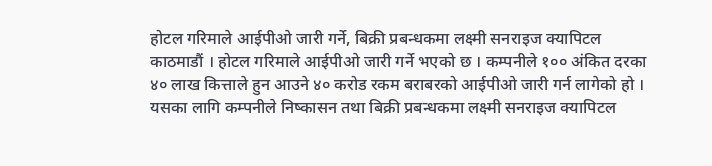होटल गरिमाले आईपीओ जारी गर्ने, बिक्री प्रबन्धकमा लक्ष्मी सनराइज क्यापिटल
काठमाडौं । होटल गरिमाले आईपीओ जारी गर्ने भएको छ । कम्पनीले १०० अंकित दरका ४० लाख कित्ताले हुन आउने ४० करोड रकम बराबरको आईपीओ जारी गर्न लागेको हो । यसका लागि कम्पनीले निष्कासन तथा बिक्री प्रबन्धकमा लक्ष्मी सनराइज क्यापिटल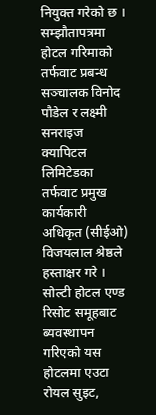नियुक्त गरेको छ । सम्झौतापत्रमा होटल गरिमाको तर्फवाट प्रबन्ध सञ्चालक विनोद पौडेल र लक्ष्मी सनराइज क्यापिटल लिमिटेडका तर्फवाट प्रमुख कार्यकारी अधिकृत (सीईओ) विजयलाल श्रेष्ठले हस्ताक्षर गरे । सोल्टी होटल एण्ड रिसोट समूहबाट ब्यवस्थापन गरिएको यस होटलमा एउटा रोयल सुइट,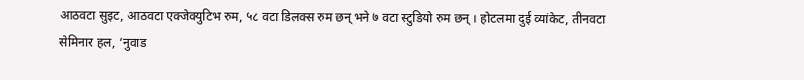आठवटा सुइट, आठवटा एक्जेक्युटिभ रुम, ५८ वटा डिलक्स रुम छन् भने ७ वटा स्टुडियो रुम छन् । होटलमा दुई व्यांकेट, तीनवटा सेमिनार हल, ‘नुवाड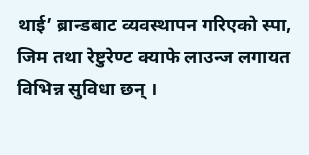थाई’ ब्रान्डबाट व्यवस्थापन गरिएको स्पा, जिम तथा रेष्टुरेण्ट क्याफे लाउन्ज लगायत विभिन्न सुविधा छन् ।